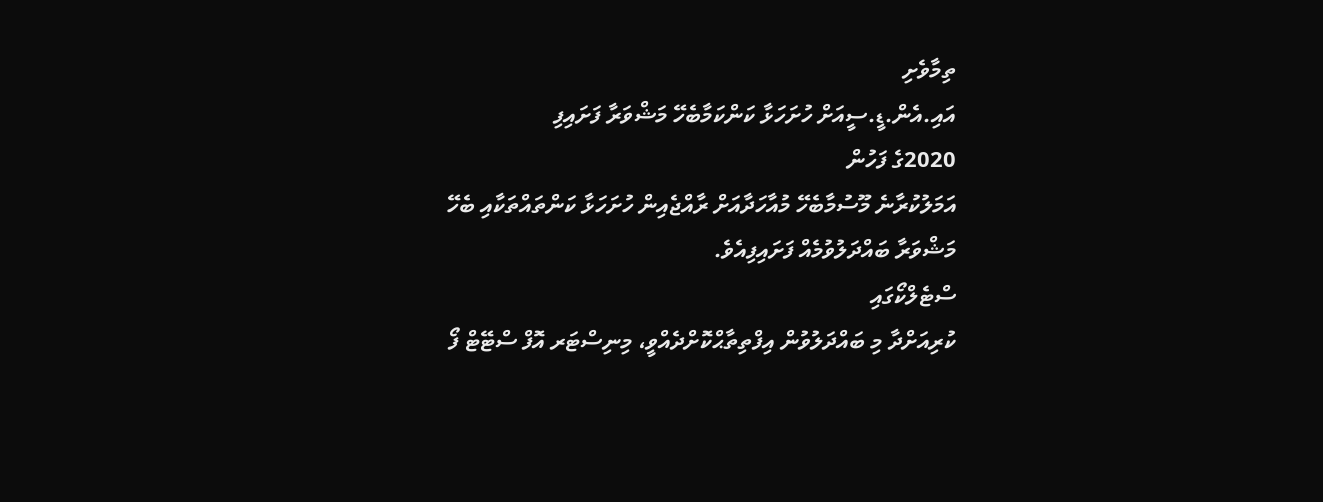ތިމާވެށި
އައި.އެން.ޑީ.ސީއަށް ހުށަހަޅާ ކަންކަމާބެހޭ މަޝްވަރާ ފަށައިފި
2020ގެ ފަހުން
އަމަލުކުރާނެ މޫސުމާބެހޭ މުއާހަދާއަށް ރާއްޖެއިން ހުށަހަޅާ ކަންތައްތަކާއި ބެހޭ
މަޝްވަރާ ބައްދަލުވުމެއް ފަށައިފިއެވެ.
ސްޓެލްކޯގައި
ކުރިއަށްދާ މި ބައްދަލުވުން އިފްތިތާޙްކޮށްދެއްވީ، މިނިސްޓަރ އޮފް ސްޓޭޓް ފޯ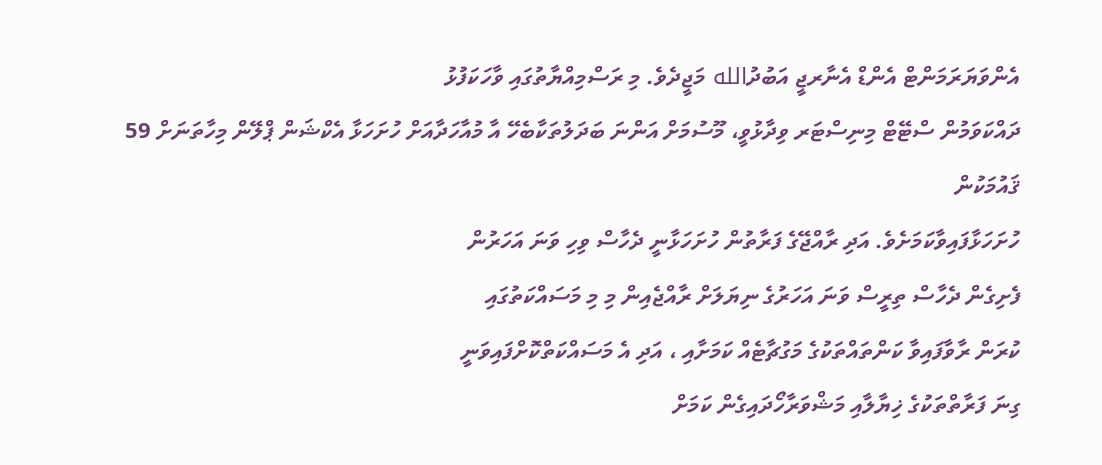އެންވަޔަރަމަންޓް އެންޑް އެނާރޖީ އަބުދުالله މަޖީދެވެ. މި ރަސްމިއްޔާތުގައި ވާހަކަފުޅު
ދައްކަވަމުން ސްޓޭޓް މިނިސްޓަރ ވިދާޅުވީ، މޫސުމަށް އަންނަ ބަދަލުތަކާބެހޭ އާ މުއާހަދާއަށް ހުށަހަޅާ އެކްޝަން ޕްލޭން މިހާތަނަށް 59 ޤައުމަކުން
ހުށަހަޅާފައިވާކަމަށެވެ. އަދި ރާއްޖޭގެ ފަރާތުން ހުށަހަޅާނީ ދެހާސް ވިހި ވަނަ އަހަރުން
ފެށިގެން ދެހާސް ތިރީސް ވަނަ އަހަރުގެ ނިޔަލަށް ރާއްޖެއިން މި މި މަސައްކަތުގައި
ކުރަން ރާވާފައިވާ ކަންތައްތަކުގެ މަގުޗާޓެއް ކަމަށާއި ، އަދި އެ މަސައްކަތްކޮށްފައިވަނީ
ގިނަ ފަރާތްތަކުގެ ޚިޔާލާއި މަޝްވަރާހޯދައިގެން ކަމަށް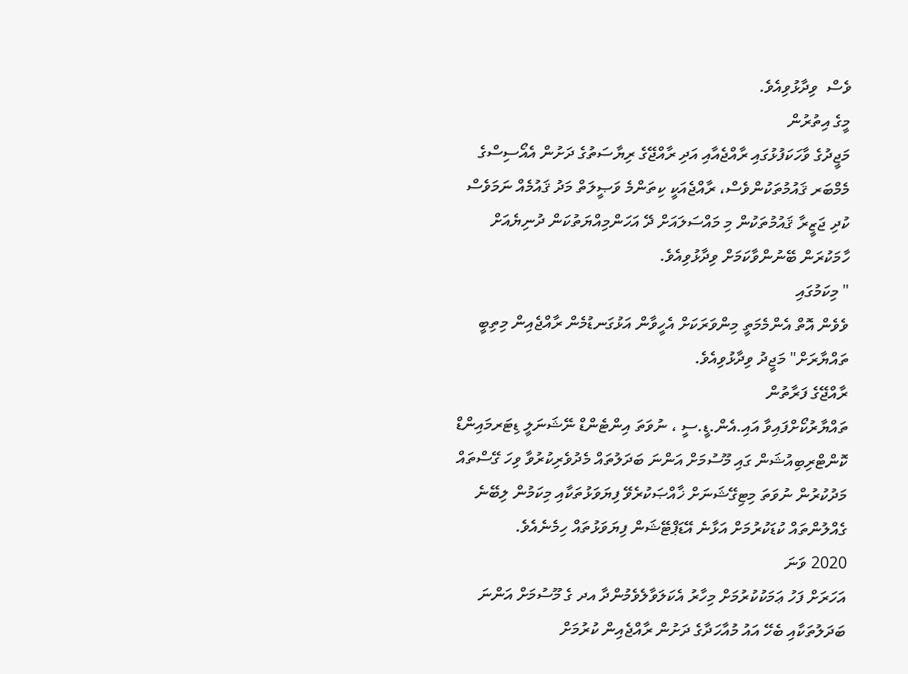ވެސް  ވިދާޅުވިއެވެ.
މީގެ އިތުރުން
މަޖީދުގެ ވާހަކަފުޅުގައި ރާއްޖެއާއި އަދި ރާއްޖޭގެ ރިޔާސަތުގެ ދަށުން އެއޯސިސްގެ
މެމްބަރ ޤައުމުތަކުންވެސް، ރާއްޖެއަކީ ކިތަންމެ ވަޞީލަތް މަދު ޤައުމެއް ނަމަވެސް
ކުދި ޖަޒީރާ ޤައުމުތަކުން މި މައްސަލައަށް ދޭ އަހަންމިއްޔަތުކަން ދުނިޔެއަށް
ހާމަކުރަން ބޭނުންވާކަމަށް ވިދާޅުވިއެވެ.
" މިކަމުގައި
ވެވެން އޮތް އެންމެމަތީ މިންވަރަކަށް އެހީވާން އަޅުގަނޑުމެން ރާއްޖެއިން މިތިބީ
ތައްޔާރަށް" މަޖީދު ވިދާޅުވިއެވެ.
ރާއްޖޭގެ ފަރާތުން
ތައްޔާރުކޯށްފައިވާ އައި.އެން.ޑީ.ސީ ، ނުވަތަ އިންޓެންޑް ނޭޝަނަލީ ޑިޓަރމައިންޑް
ކޮންޓްރިބިއުޝަން ގައި މޫސުމަށް އަންނަ ބަދަލުތައް މެދުވެރިކުރުވާ ވިހަ ގޭސްތައް
މަދުކުރުން ނުވަތަ މިޓިގޭޝަނަށް ޚާއްޞަކުރެވޭ ފިޔަވަޅުތަކާއި މިކަމުން ލިބޭނެ
ގެއްލުންތައް ކުޑަކުރުމަށް އަޅާނެ އޭޑަޕްޓޭޝަން ފިޔަވަޅުތައް ހިމެނެއެވެ.
2020 ވަނަ
އަހަރަށް ފަހު ޢަމަކުކުރުމަށް މިހާރު އެކަލަވާލެވެމުންދާ އދ ގެ މޫސުމަށް އަންނަ
ބަދަލުތަކާއި ބެހޭ އައު މުއާހަދާގެ ދަށުން ރާއްޖެއިން ކުރުމަށް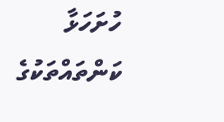ހުށަހަޅާ
ކަންތައްތަކުގެ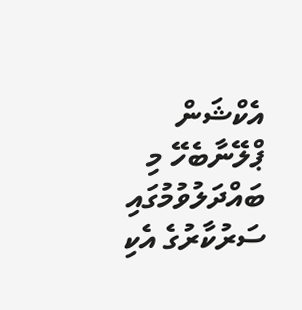އެކްޝަން ޕްލޭނާބެހޭ މި ބައްދަލުވުމުގައި ސަރުކާރުގެ އެކި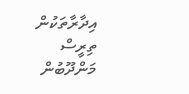އިދާރާތަކުން ތިރީސް މަންދޫބުން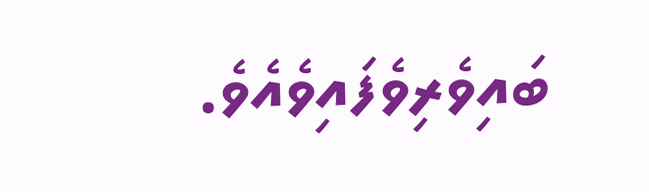ބައިވެރިވެފައިވެއެވެ.